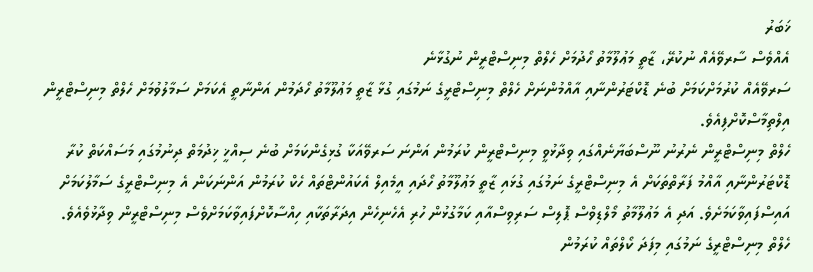ޚަބަރު
އެއްވެސް ސާރވޭއެއް ނުކުރޭ، ޒާތީ މަޢުލޫމާތު ހޯދުމަށް ހެލްތް މިނިސްޓްރީން ނުގުޅާނެ
ސަރވޭއެއް ކުރުމަށްކަމަށް ބުނެ ޑޮކްޓަރުންނާއި އާއްމުންނަށް ހެލްތް މިނިސްޓްރީގެ ނަމުގައި ގުޅާ ޒާތީ މަޢުލޫމާތު ހޯދަމުން އަންނާތީ އެކަމަށް ސަމާލުވުމަށް ހެލްތް މިނިސްޓްރީން އިލްތިމާސްކޮށްފިއެވެ.
ހެލްތް މިނިސްޓްރީން ނެރުނު ނޫސްބަޔާނެއްގައި ވިދާޅުވީ މިނިސްޓްރީން ކުރަމުން އަންނަ ސަރވޭއަކާ ގުޅިގެންކަމަށް ބުނެ ސިއްޚީ ޚިދުމަތް ދިނުމުގައި މަސައްކަތް ކުރާ ޑޮކްޓަރުންނާއި އާއްމު ފަރާތްތަކަށް އެ މިނިސްޓްރީގެ ނަމުގައި ގުޅައި ޒާތީ މަޢުލޫމާތު ހޯދައި އީމެއިލް އެކައުންޓްތައް ހެކް ކުރަމުން އަންނަކަން އެ މިނިސްޓްރީގެ ސަމާލުކަމަށް އައިސްފައިވާކަމަށެވެ. އަދި އެ މަޢުލޫމާތު މޯލްޑިވްސް ޕޮލިސް ސަރިވިސްއާއި ކަމާގުޅުން ހުރި އެހެނިހެން އިދަރާތަކާއި ހިއްސާކޮށްފައިވާކަމަށްވެސް މިނިސްޓްރީން ވިދާޅުވެއެވެ.
ހެލްތް މިނިސްޓްރީގެ ނަމުގައި މިފަދަ ކޯލްތައް ކުރަމުން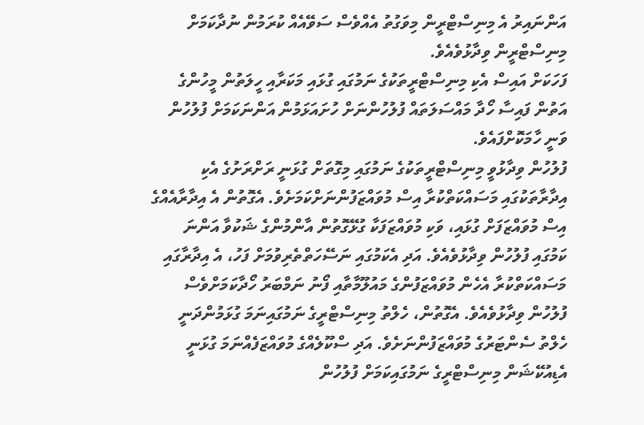އަންނައިރު އެ މިނިސްޓްރީން މިވަގުތު އެއްވެސް ސަވޭއެއް ކުރަމުން ނުދާކަމަށް މިނިސްޓްރީން ވިދާޅުވެއެވެ.
ފަހަކަށް އައިސް އެކި މިނިސްޓްރީތަކުގެ ނަމުގައި ގުޅައި މަކަރާއި ހީލަތުން މީހުންގެ އަތުން ފައިސާ ހޯދާ މައްސަލަތައް ފުލުހުންނަށް ހުށައަޅަމުން އަންނަކަމަށް ފުލުހުން ވަނީ ހާމަކޮށްފައެވެ.
ފުލުހުން ވިދާޅުވީ މިނިސްޓްރީތަކުގެ ނަމުގައި މިގޮތަށް ގުޅަނީ ރަށްރަށުގެ އެކި އިދާރާތަކުގައި މަސައްކަތްކުރާ އިސް މުވައްޒަފުންނަށްކަމަށެވެ. އެގޮތުން އެ އިދާރާއެއްގެ އިސް މުވައްޒަފަށް ގުޅައި، ވަކި މުވައްޒަފަކާ ގުޅޭގޮތުން އާންމުންގެ ޝަކުވާ އަންނަ ކަމުގައި ފުލުހުން ވިދާޅުވެއެވެ. އަދި އެކަމުގައި ނަސޭހަތްތެރިވުމަށް ފަހު، އެ އިދާރާގައި މަސައްކަތްކުރާ އެހެން މުވައްޒަފުންގެ މައުލޫމާތާއި ފޯނު ނަމްބަރު ހޯދާކަމަށްވެސް ފުލުހުން ވިދާޅުވެއެވެ. އެގޮތުން، ހެލްތު މިނިސްޓްރީގެ ނަމުގައިނަމަ ގުޅަމުންދަނީ ހެލްތު ސެންޓަރުގެ މުވައްޒަފުންނަށެވެ. އަދި ސްކޫލެއްގެ މުވައްޒަފެއްނަމަ ގުޅަނީ އެޑިއުކޭޝަން މިނިސްޓްރީގެ ނަމުގައިކަމަށް ފުލުހުން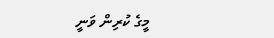މީގެ ކުރިން ވަނީ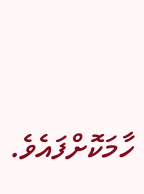ހާމަކޮށްފައެވެ.